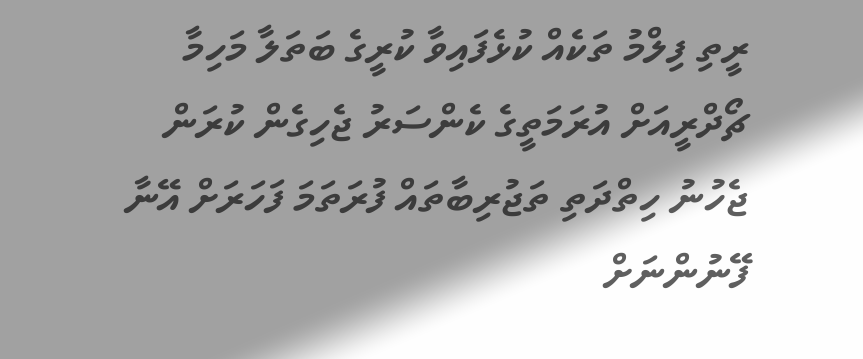ރީތި ފިލްމު ތަކެއް ކުޅެފައިވާ ކުރީގެ ބަތަލާ މަހިމާ ޗޯދްރީއަށް އުރަމަތީގެ ކެންސަރު ޖެހިގެން ކުރަން ޖެހުނު ހިތްދަތި ތަޖުރިބާތައް ފުރަތަމަ ފަހަރަށް އޭނާ ފޭނުންނަށް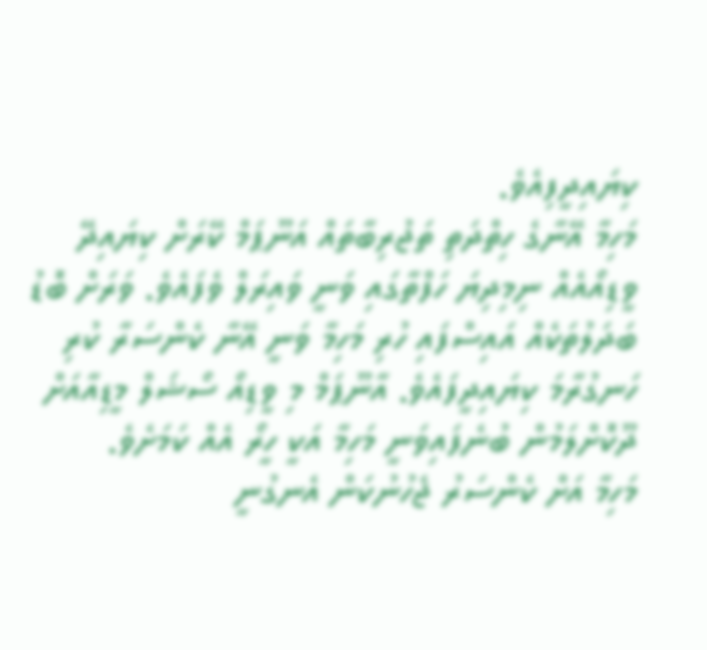ކިޔައިދީފިއެވެ.
މަހިމާ އޭނާގެ ހިތްދަތި ތަޖުރިބާތައް އަނޫޕަމް ކޭރަށް ކިޔައިދޭ ވީޑިއޯއެއް ނިމިދިޔަ ހަފްތާގައި ވަނީ ވައިރަލް ވެފައެވެ. ވަރަށް ބޮޑު ބަދަލުތަކެއް އައިސްފައި ހުރި މަހިމާ ވަނީ އޭނާ ކެންސަރާ ކުރި ހަނގުރާމަ ކިޔައިދީފައެވެ. އާނޫޕަމް މި ވީޑިއޯ ސޯޝަލް މީޑިއާއަށް ދޫކޮށްލަމުން ބުނެފައިވަނީ މަހިމާ އަކީ ހީރޯ އެއް ކަމަށެވެ.
މަހިމާ އަށް ކެންސަރު ޖެހުނުކަން އެނގުނީ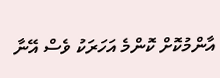އާންމުކޮށް ކޮންމެ އަހަރަކު ވެސް އޭނާ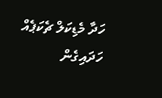ހަދާ މެޑިކަލް ޗެކަޕެއް ހަދައިގެން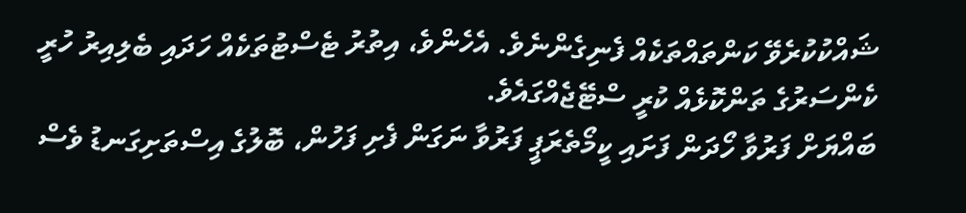ޝައްކުކުރެވޭ ކަންތައްތަކެއް ފެނިގެންނެވެ. އެހެންވެ، އިތުރު ޓެސްޓުތަކެއް ހަދައި ބެލިއިރު ހުރީ ކެންސަރުގެ ތަންކޮޅެއް ކުރީ ސްޓޭޖެއްގައެވެ.
ބައްޔަށް ފަރުވާ ހޯދަން ފަށައި ކީމޯތެރަޕީ ފަރުވާ ނަގަން ފެށި ފަހުން، ބޮލުގެ އިސްތަށިގަނޑު ވެސް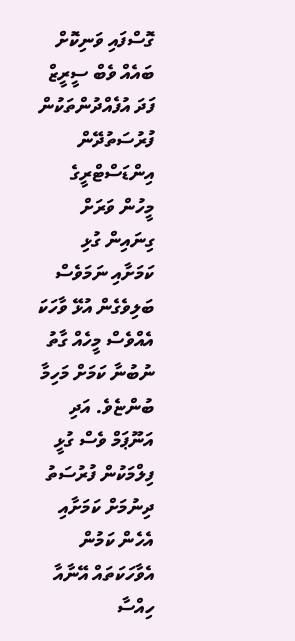ގޮސްފައި ވަނިކޮށް ބައެއް ވެބް ސީރީޒް ފަދަ އުފެއްދުންތަކުން ފުރުސަތުދޭން އިންޑަސްޓްރީގެ މީހުން ވަރަށް ގިނައިން ގުޅި ކަމަށާއި ނަމަވެސް ބަލިވެގެން އުޅޭ ވާހަކަ އެއްވެސް މީހެއް ގާތު ނުބުނާ ކަމަށް މަހިމާ ބުންޏެވެ. އަދި އަނޫޕަމް ވެސް ގުޅީ ފިލްމަކުން ފުރުސަތު ދިނުމަށް ކަމަށާއި އެހެން ކަމުން އެވާހަކަތައް އޭނާއާ ހިއްސާ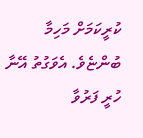ކުރީކަމަށް މަހިމާ ބުންޏެވެ. އެވަގުތު އޭނާ ހުރީ ފަރުވާ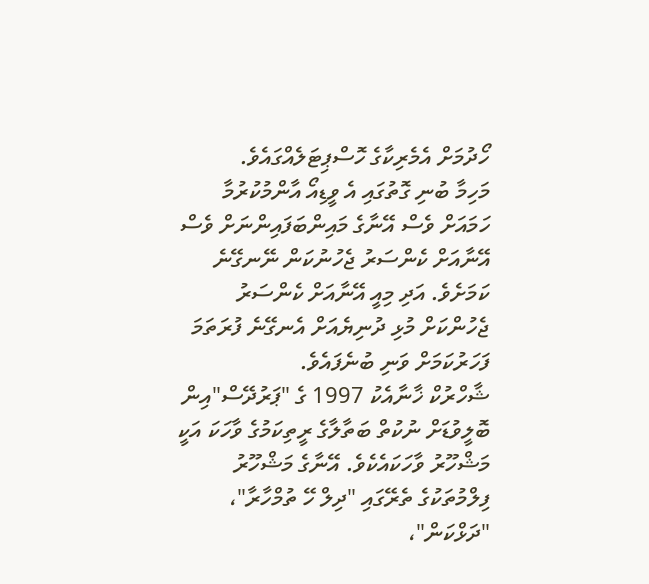ހޯދުމަށް އެމެރިކާގެ ހޮސްޕިޓަލެއްގައެވެ.
މަހިމާ ބުނި ގޮތުގައި އެ ވީޑިއޯ އާންމުކުރުމާ ހަމައަށް ވެސް އޭނާގެ މައިންބަފައިންނަށް ވެސް އޭނާއަށް ކެންސަރު ޖެހުނުކަން ނޭނގޭނެ ކަމަށެވެ. އަދި މިއީ އޭނާއަށް ކެންސަރު ޖެހުންކަށް މުޅި ދުނިޔެއަށް އެނގޭނެ ފުރަތަމަ ފަހަރުކަމަށް ވަނި ބުނެފައެވެ.
ޝާހްރުކް ޚާނާއެކު 1997 ގެ "ޕަރުދޭސް"އިން ބޮލީވުޑަށް ނުކުތް ބަތާލާގެ ރީތިކަމުގެ ވާހަކަ އަކީ މަޝްހޫރު ވާހަކައެކެވެ. އޭނާގެ މަޝްހޫރު ފިލްމުތަކުގެ ތެރޭގައި "ދިލް ހޭ ތުމްހާރާ"، "ދަޅްކަން"،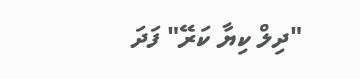"ދިލް ކިޔާ ކަރޭ" ފަދަ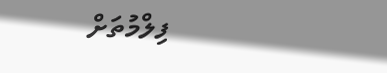ފިލްމުތަށް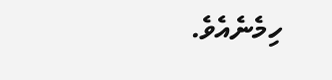ހިމެނެއެވެ.